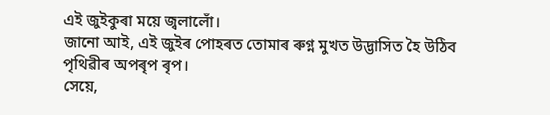এই জুইকুৰা ময়ে জ্বলালোঁ।
জানো আই, এই জুইৰ পোহৰত তোমাৰ ৰুগ্ন মুখত উদ্ভাসিত হৈ উঠিব পৃথিৱীৰ অপৰৃপ ৰৃপ।
সেয়ে,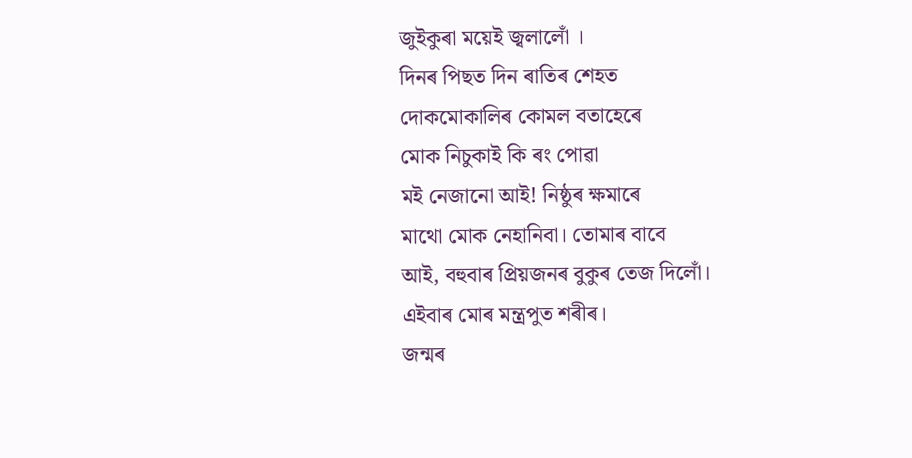জুইকুৰা ময়েই জ্বলালোঁ ।
দিনৰ পিছত দিন ৰাতিৰ শেহত
দোকমোকালিৰ কোমল বতাহেৰে
মোক নিচুকাই কি ৰং পোৱা
মই নেজানো আই! নিষ্ঠুৰ ক্ষমাৰে
মাথো মোক নেহানিবা। তোমাৰ বাবে
আই, বহুবাৰ প্ৰিয়জনৰ বুকুৰ তেজ দিলোঁ।
এইবাৰ মোৰ মন্ত্ৰপুত শৰীৰ।
জন্মৰ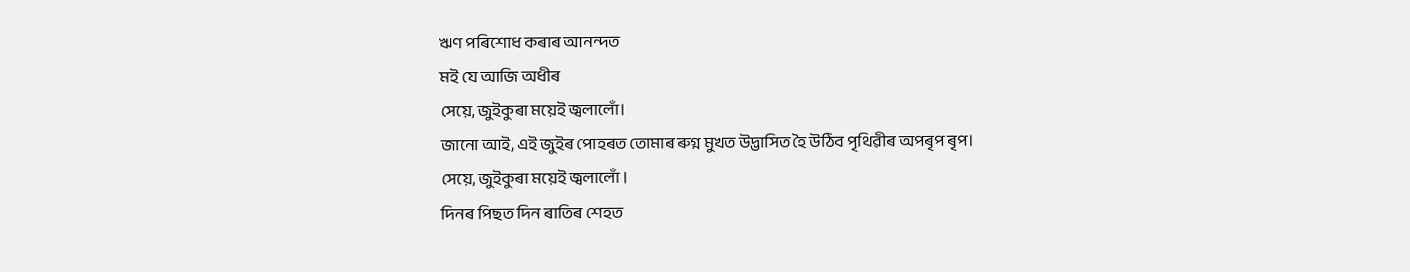ঋণ পৰিশোধ কৰাৰ আনন্দত
মই যে আজি অধীৰ
সেয়ে, জুইকুৰা ময়েই জ্বলালোঁ।
জানো আই, এই জুইৰ পোহৰত তোমাৰ ৰুগ্ন মুখত উদ্ভাসিত হৈ উঠিব পৃথিৱীৰ অপৰৃপ ৰৃপ।
সেয়ে, জুইকুৰা ময়েই জ্বলালোঁ ।
দিনৰ পিছত দিন ৰাতিৰ শেহত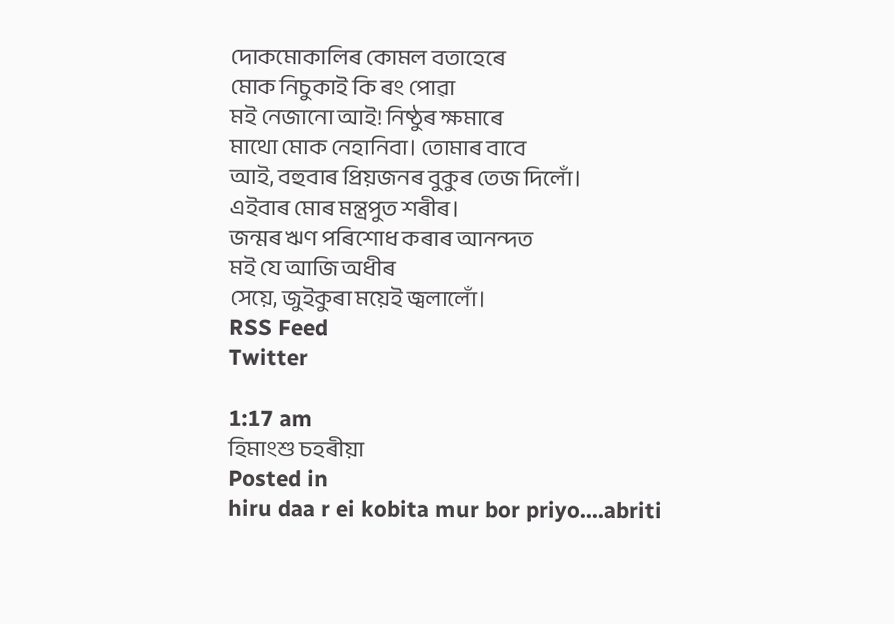দোকমোকালিৰ কোমল বতাহেৰে
মোক নিচুকাই কি ৰং পোৱা
মই নেজানো আই! নিষ্ঠুৰ ক্ষমাৰে
মাথো মোক নেহানিবা। তোমাৰ বাবে
আই, বহুবাৰ প্ৰিয়জনৰ বুকুৰ তেজ দিলোঁ।
এইবাৰ মোৰ মন্ত্ৰপুত শৰীৰ।
জন্মৰ ঋণ পৰিশোধ কৰাৰ আনন্দত
মই যে আজি অধীৰ
সেয়ে, জুইকুৰা ময়েই জ্বলালোঁ।
RSS Feed
Twitter

1:17 am
হিমাংশু চহৰীয়া
Posted in
hiru daa r ei kobita mur bor priyo....abriti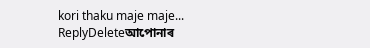kori thaku maje maje...
ReplyDeleteআপোনাৰ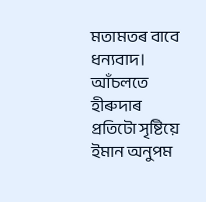মতামতৰ বাবে ধন্যবাদ। আঁচলতে হীৰুদাৰ প্ৰতিটো সৃষ্টিয়ে ইমান অনুপম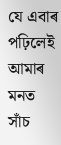যে এবাৰ পঢ়িলেই আমাৰ মনত সাঁচ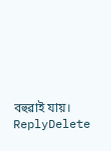বহুৱাই যায়।
ReplyDelete